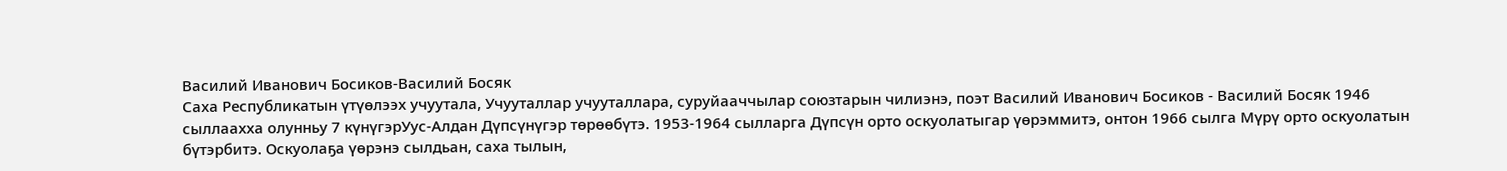Василий Иванович Босиков-Василий Босяк
Саха Республикатын үтүөлээх учуутала, Учууталлар учууталлара, суруйааччылар союзтарын чилиэнэ, поэт Василий Иванович Босиков - Василий Босяк 1946 сыллаахха олунньу 7 күнүгэрУус-Алдан Дүпсүнүгэр төрөөбүтэ. 1953-1964 сылларга Дүпсүн орто оскуолатыгар үөрэммитэ, онтон 1966 сылга Мүрү орто оскуолатын бүтэрбитэ. Оскуолаҕа үөрэнэ сылдьан, саха тылын,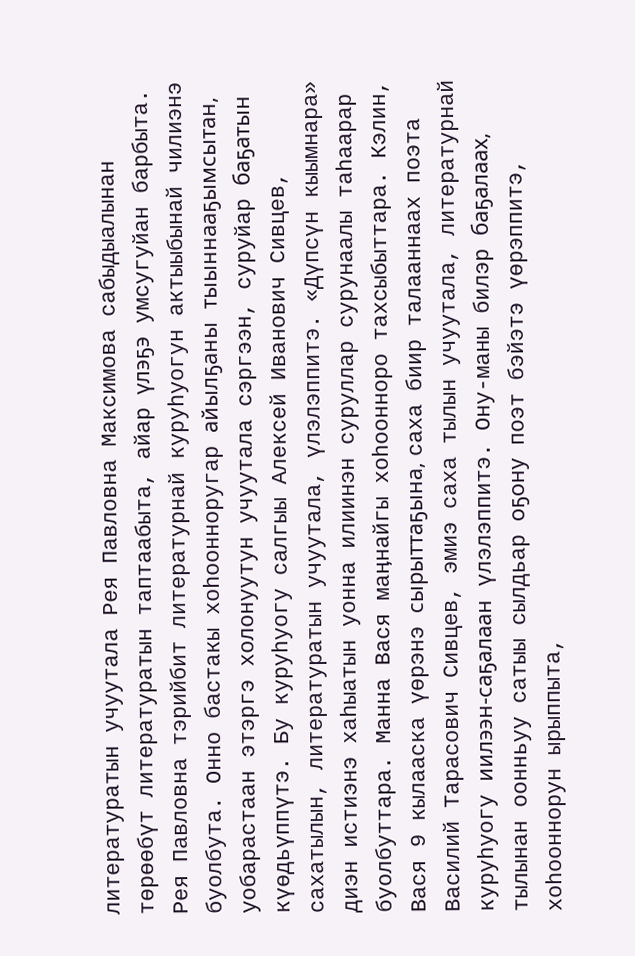литературатын учуутала Рея Павловна Максимова сабыдыалынан төрөөбүт литературатын таптаабыта, айар үлэҕэ умсугуйан барбыта. Рея Павловна тэрийбит литературнай куруһуогун актыыбынай чилиэнэ буолбута. Онно бастакы хоһоонноругар айылҕаны тыыннааҕымсытан, уобарастаан этэргэ холонуутун учуутала сэргээн, суруйар баҕатын күөдьүппүтэ. Бу куруһуогу салгыы Алексей Иванович Сивцев, сахатылын, литературатын учуутала, үлэлэппитэ. «Дүпсүн кыымнара» диэн истиэнэ хаһыатын уонна илиинэн суруллар сурунаалы таһаарар буолбуттара. Манна Вася маӊнайгы хоһоонноро тахсыбыттара. Кэлин, Вася 9 кылааска үөрэнэ сырыттаҕына, саха биир талааннаах поэта Василий Тарасович Сивцев, эмиэ саха тылын учуутала, литературнай куруһуогу иилээн-саҕалаан үлэлэппитэ. Ону-маны билэр баҕалаах, тылынан оонньуу сатыы сылдьар оҕону поэт бэйэтэ үөрэппитэ, хоһооннорун ырыппыта,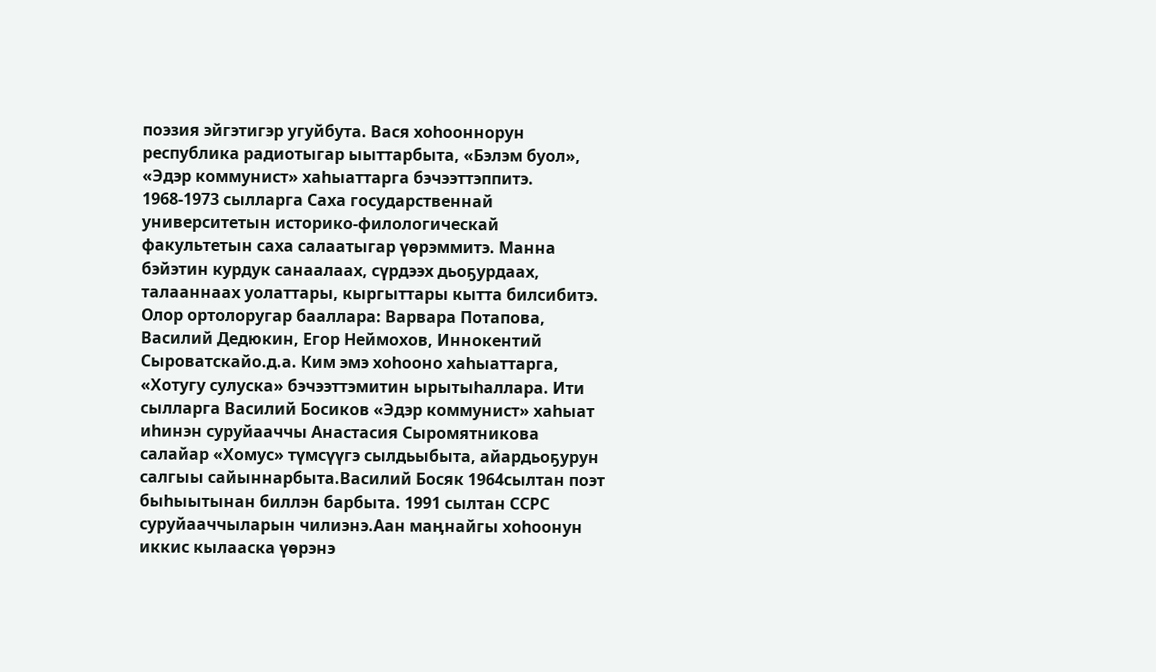поэзия эйгэтигэр угуйбута. Вася хоһооннорун республика радиотыгар ыыттарбыта, «Бэлэм буол», «Эдэр коммунист» хаһыаттарга бэчээттэппитэ. 1968-1973 сылларга Саха государственнай университетын историко-филологическай факультетын саха салаатыгар үөрэммитэ. Манна бэйэтин курдук санаалаах, сүрдээх дьоҕурдаах, талааннаах уолаттары, кыргыттары кытта билсибитэ. Олор ортолоругар бааллара: Варвара Потапова, Василий Дедюкин, Егор Неймохов, Иннокентий Сыроватскайо.д.а. Ким эмэ хоһооно хаһыаттарга, «Хотугу сулуска» бэчээттэмитин ырытыһаллара. Ити сылларга Василий Босиков «Эдэр коммунист» хаһыат иһинэн суруйааччы Анастасия Сыромятникова салайар «Хомус» түмсүүгэ сылдьыбыта, айардьоҕурун салгыы сайыннарбыта.Василий Босяк 1964сылтан поэт быһыытынан биллэн барбыта. 1991 сылтан ССРС суруйааччыларын чилиэнэ.Аан маӊнайгы хоһоонун иккис кылааска үөрэнэ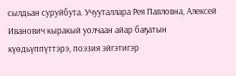сылдьан суруйбута. Учууталлара Рея Павловна, Алексей Иванович кыракый уолчаан айар баҕатын күөдьүппүттэрэ, поэзия эйгэтигэр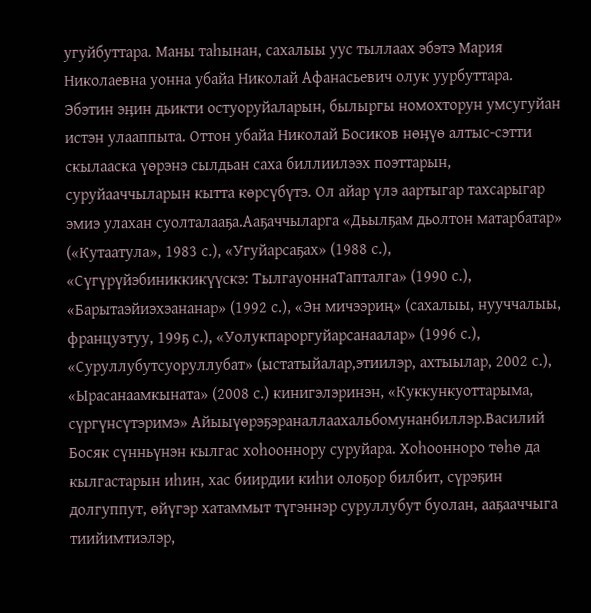угуйбуттара. Маны таһынан, сахалыы уус тыллаах эбэтэ Мария Николаевна уонна убайа Николай Афанасьевич олук уурбуттара. Эбэтин эӊин дьикти остуоруйаларын, былыргы номохторун умсугуйан истэн улааппыта. Оттон убайа Николай Босиков нөӊүө алтыс-сэтти скылааска үөрэнэ сылдьан саха биллиилээх поэттарын, суруйааччыларын кытта көрсүбүтэ. Ол айар үлэ аартыгар тахсарыгар эмиэ улахан суолталааҕа.Ааҕаччыларга «Дьылҕам дьолтон матарбатар» («Кутаатула», 1983 с.), «Угуйарсаҕах» (1988 с.), «Сүгүрүйэбиниккикүүскэ: ТылгауоннаТапталга» (1990 с.), «Барытаэйиэхэананар» (1992 с.), «Эн мичээриң» (сахалыы, нууччалыы, французтуу, 199ҕ с.), «Уолукпароргуйарсанаалар» (1996 с.), «Суруллубутсуоруллубат» (ыстатыйалар,этиилэр, ахтыылар, 2002 с.), «Ырасанаамкыната» (2008 с.) кинигэлэринэн, «Куккункуоттарыма, сүргүнсүтэримэ» Айыыүөрэҕэраналлаахальбомунанбиллэр.Василий Босяк сүнньүнэн кылгас хоһооннору суруйара. Хоһоонноро төһө да кылгастарын иһин, хас биирдии киһи олоҕор билбит, сүрэҕин долгуппут, өйүгэр хатаммыт түгэннэр суруллубут буолан, ааҕааччыга тиийимтиэлэр,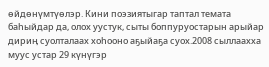өйдөнүмтүөлэр. Кини поэзиятыгар таптал темата баһыйдар да, олох уустук, сыты боппуруостарын арыйар дириӊ суолталаах хоһооно аҕыйаҕа суох.2008 сыллаахха муус устар 29 күнүгэр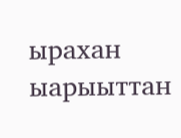ырахан ыарыыттан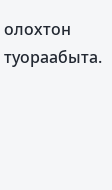олохтон туораабыта.